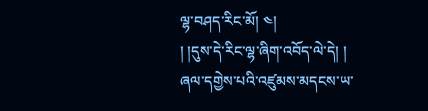ལྷ་བཤད་རིང་མོ། ༤།
། །དུས་དེ་རིང་ལྷ་ཞིག་འབོད་ལེ་དེ། །
ཞལ་དགྱེས་པའི་འཛུམས་མདངས་ཡ་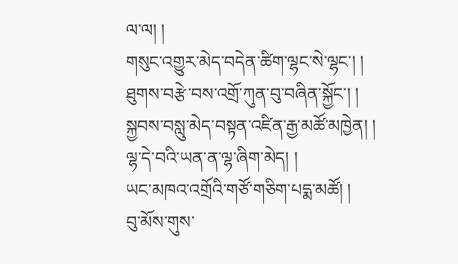ལ་ལ། །
གསུང་འགྱུར་མེད་བདེན་ཚིག་ལྷང་སེ་ལྷང་། །
ཐུགས་བརྩེ་བས་འགྲོ་ཀུན་བུ་བཞིན་སྐྱོང་། །
སྐྱབས་བསླུ་མེད་བསྟན་འཛིན་རྒྱ་མཚོ་མཁྱེན། །
ལྷ་དེ་བའི་ཡན་ན་ལྷ་ཞིག་མེད། །
ཡང་མཁའ་འགྲོའི་གཙོ་གཅིག་པདྨ་མཚོ། །
བུ་མོས་གུས་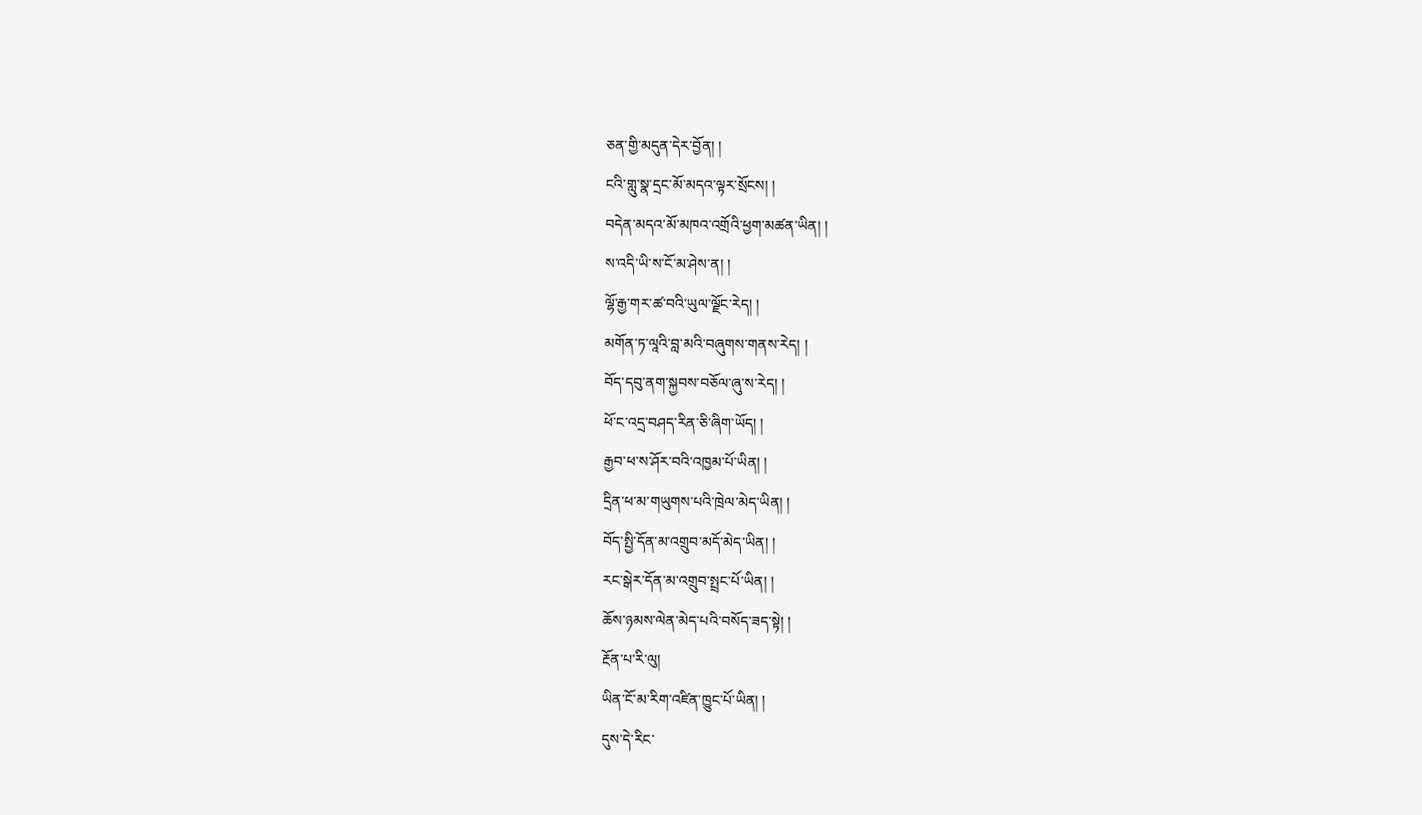ཅན་གྱི་མདུན་དེར་བྱོན། །
ངའི་གླུ་སྣ་དྲང་མོ་མདའ་ལྟར་སྲོངས། །
བདེན་མདའ་མོ་མཁའ་འགྲོའི་ཕྱག་མཚན་ཡིན། །
ས་འདི་ཡི་ས་ངོ་མ་ཤེས་ན། །
ལྷོ་རྒྱ་གར་ཚ་བའི་ཡུལ་ལྗོང་རེད། །
མགོན་ཏ་ལཱའི་བླ་མའི་བཞུགས་གནས་རེད། །
བོད་དབུ་ནག་སྐྱབས་བཅོལ་ཞུ་ས་རེད། །
ཕོ་ང་འདྲ་བཤད་རིན་ཅི་ཞིག་ཡོད། །
རྒྱབ་ཕ་ས་ཤོར་བའི་འཁྱམ་པོ་ཡིན། །
དྲིན་ཕ་མ་གཡུགས་པའི་ཁྲེལ་མེད་ཡིན། །
བོད་སྤྱི་དོན་མ་འགྲུབ་མདོ་མེད་ཡིན། །
རང་སྒེར་དོན་མ་འགྲུབ་སྤྲང་པོ་ཡིན། །
ཆོས་ཉམས་ལེན་མེད་པའི་བསོད་ཟད་སྟེ། །
རྔོན་པ་རི་ལུ།
ཡིན་ངོ་མ་རིག་འཛིན་ཁྱུང་པོ་ཡིན། །
དུས་དེ་རིང་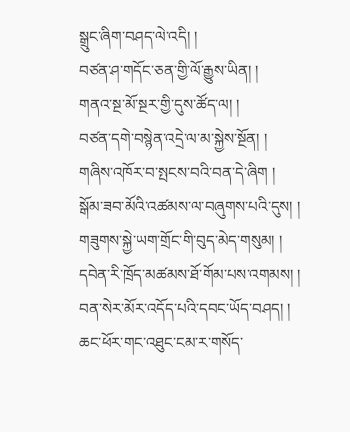སྒྲུང་ཞིག་བཤད་ལེ་འདི། །
བཙན་ཤ་གདོང་ཅན་གྱི་ལོ་རྒྱུས་ཡིན། །
གནའ་སྔ་མོ་སྔར་གྱི་དུས་ཚོད་ལ། །
བཙན་དགེ་བསྙེན་འདྲེ་ལ་མ་སྐྱེས་སྔོན། །
གཞིས་འཁོར་བ་སྤངས་བའི་བན་དེ་ཞིག །
སྒོམ་ཟབ་མོའི་འཚམས་ལ་བཞུགས་པའི་དུས། །
གཟུགས་སྐྱེ་ཡག་གྲོང་གི་བུད་མེད་གསུམ། །
དབེན་རི་ཁྲོད་མཚམས་ཐོ་གོམ་པས་འགམས། །
བན་སེར་མོར་འདོད་པའི་དབང་ཡོད་བཤད། །
ཆང་ཕོར་གང་འཐུང་ངམ་ར་གསོད་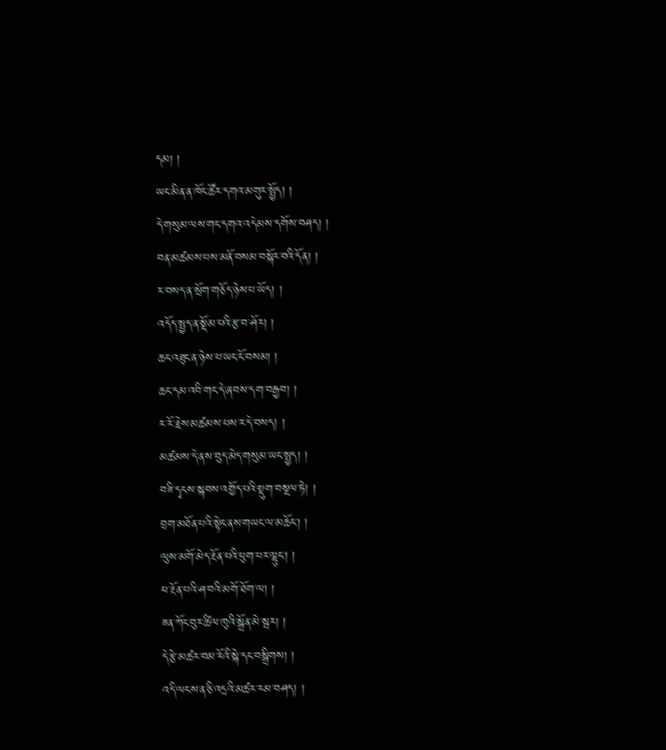དམ། །
ཡང་མིན་ན་ཁོང་ཚོར་དགའ་མགུར་སྤྱོད། །
དེ་གསུམ་ལས་གང་དགའ་འདེམས་དགོས་བཤད། །
བན་མཚམས་པས་མནོ་བསམ་བསྐོར་བའི་དོན། །
ར་བསད་ན་སྲོག་གཅོད་ཉེས་པ་ཡོད། །
འདོད་སྤྱད་ན་སྡོམ་པའི་རྩ་བ་ཤོར། །
ཆང་འཐུང་ན་ཉེས་པ་ཡང་ངོ་བསམ། །
ཆང་དམ་འབི་གང་དེ་ཞབས་དག་བརྒྱབ། །
ར་རོ་རྗེས་མཚམས་པས་ར་དེ་བསད། །
མཚམས་དེ་ནས་བུད་མེད་གསུམ་ཡང་སྤྱད། །
བཟི་དྭངས་སྐབས་འགྱོད་པའི་སྡུག་བསྔལ་ཏེ། །
བྲག་མཐོན་པའི་སྟེང་ནས་གཡང་ལ་མཆོང་། །
ལུས་མགོ་མེད་རྔོན་པའི་ཕུག་པར་ལྷུང་། །
ཕ་རྔོན་པའི་ཤ་བའི་མགོ་ཐོག་ལ། །
ཟན་ཀོང་བུར་ཚིལ་ཁུའི་སྒྲོན་མེ་སྦར། །
དེ་རྩེ་མཚར་བམ་རོའི་སྐེ་དང་བསྒྲིགས། །
འདི་ལངས་ན་ཅི་འདྲའི་མཚར་རམ་བཤད། །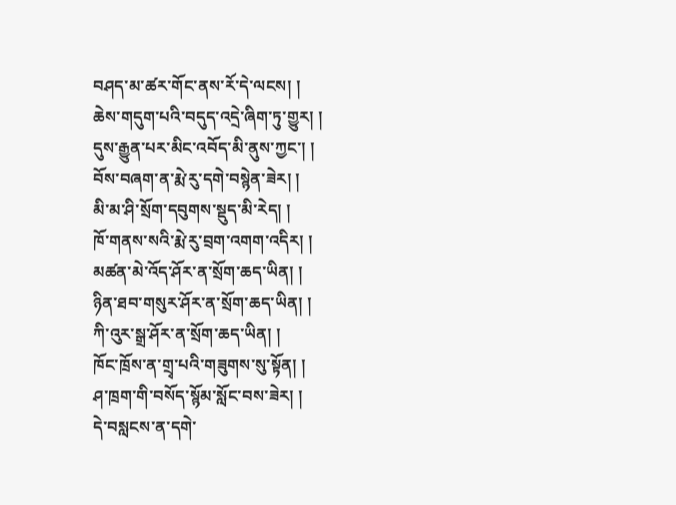བཤད་མ་ཚར་གོང་ནས་རོ་དེ་ལངས། །
ཆེས་གདུག་པའི་བདུད་འདྲེ་ཞིག་ཏུ་གྱུར། །
དུས་རྒྱུན་པར་མིང་འབོད་མི་ནུས་ཀྱང་། །
བོས་བཞག་ན་རྨེ་རུ་དགེ་བསྙེན་ཟེར། །
མི་མ་ཤི་སྲོག་དབུགས་སྡུད་མི་རེད། །
ཁོ་གནས་སའི་རྨེ་རུ་བྲག་འགག་འདིར། །
མཚན་མེ་འོད་ཤོར་ན་སྲོག་ཆད་ཡིན། །
ཉིན་ཐབ་གསུར་ཤོར་ན་སྲོག་ཆད་ཡིན། །
ཀི་འུར་སྒྲ་ཤོར་ན་སྲོག་ཆད་ཡིན། །
ཁོང་ཁྲོས་ན་གྲྭ་པའི་གཟུགས་སུ་སྟོན། །
ཤ་ཁྲག་གི་བསོད་སྙོམ་སློང་བས་ཟེར། །
དེ་བསླངས་ན་དགེ་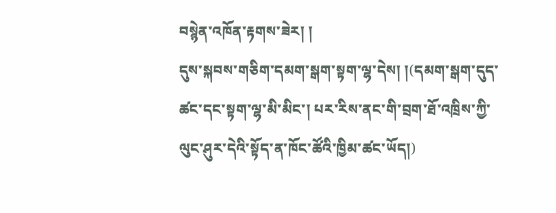བསྙེན་འཁོན་རྟགས་ཟེར། །
དུས་སྐབས་གཅིག་དམག་སྒག་སྟག་ལྷ་དེས། །(དམག་སྒག་དུད་ཚང་དང་སྟག་ལྷ་མི་མིང་། པར་རིས་ནང་གི་བྲག་ཐོ་འཁྲིས་ཀྱི་ལུང་ཤུར་དེའི་སྟོད་ན་ཁོང་ཚོའི་ཁྱིམ་ཚང་ཡོད།)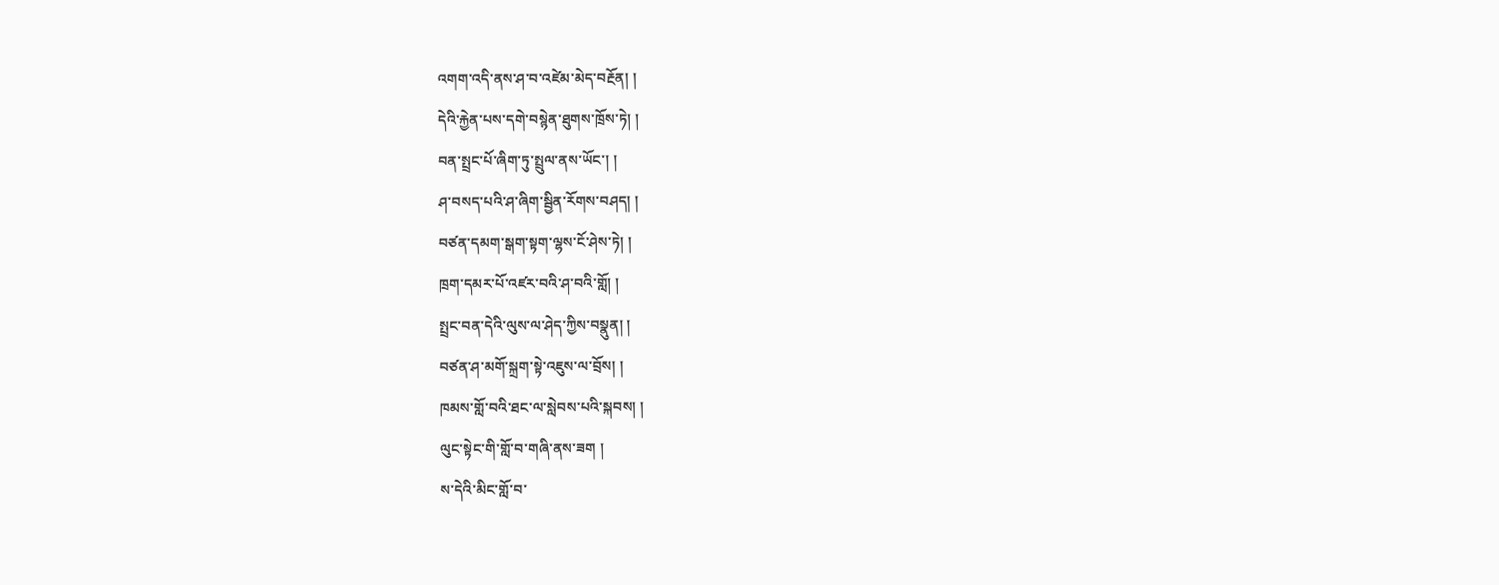འགག་འདི་ནས་ཤ་བ་འཛེམ་མེད་བརྔོན། །
དེའི་རྐྱེན་པས་དགེ་བསྙེན་ཐུགས་ཁྲོས་ཏེ། །
བན་སྤྲང་པོ་ཞིག་ཏུ་སྤྲུལ་ནས་ཡོང་། །
ཤ་བསད་པའི་ཤ་ཞིག་སྦྱིན་རོགས་བཤད། །
བཙན་དམག་སྒག་སྟག་ལྷས་ངོ་ཤེས་ཏེ། །
ཁྲག་དམར་པོ་འཛར་བའི་ཤ་བའི་གློ། །
སྤྲང་བན་དེའི་ལུས་ལ་ཤེད་ཀྱིས་བསྣུན། །
བཙན་ཤ་མགོ་སྐྲག་སྟེ་འཇུས་ལ་བྲོས། །
ཁམས་གློ་བའི་ཐང་ལ་སླེབས་པའི་སྐབས། །
ལུང་སྟེང་གི་གློ་བ་གཞི་ནས་ཟག །
ས་དེའི་མིང་གློ་བ་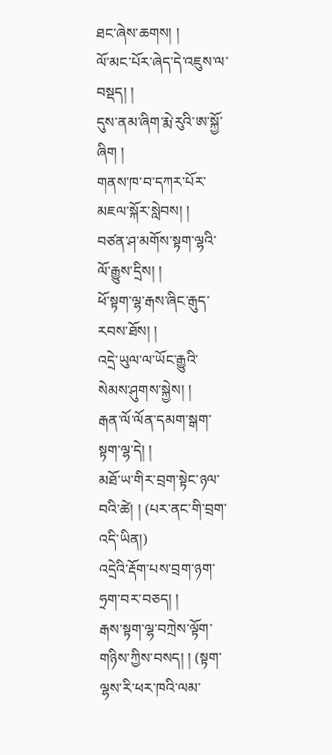ཐང་ཞེས་ཆགས། །
ལོ་མང་པོར་ཞེད་དེ་འཇུས་ལ་བསྡད། །
དུས་ནམ་ཞིག་རྨེ་རུའི་ཨ་སྐྱོ་ཞིག །
གནས་ཁ་བ་དཀར་པོར་མཇལ་སྐོར་སླེབས། །
བཙན་ཤ་མགོས་སྟག་ལྷའི་ལོ་རྒྱུས་དྲིས། །
ཕོ་སྟག་ལྷ་རྒས་ཞིང་རྒུད་རབས་ཐོས། །
འདྲེ་ཡུལ་ལ་ཡོང་རྒྱུའི་སེམས་ཤུགས་སྐྱེས། །
རྒན་ལོ་ལོན་དམག་སྒག་སྟག་ལྷ་དེ། །
མཐོ་ཡ་གིར་བྲག་སྟེང་ཉལ་བའི་ཚེ། ། (པར་ནང་གི་བྲག་འདི་ཡིན།)
འདྲེའི་རྡོག་པས་བྲག་ཉག་ཧྲག་བར་བཅད། །
རྒས་སྟག་ལྷ་བཀྲེས་ལྟོག་གཉིས་ཀྱིས་བསད། ། (སྟག་ལྷས་རི་ཕར་ཁའི་ལམ་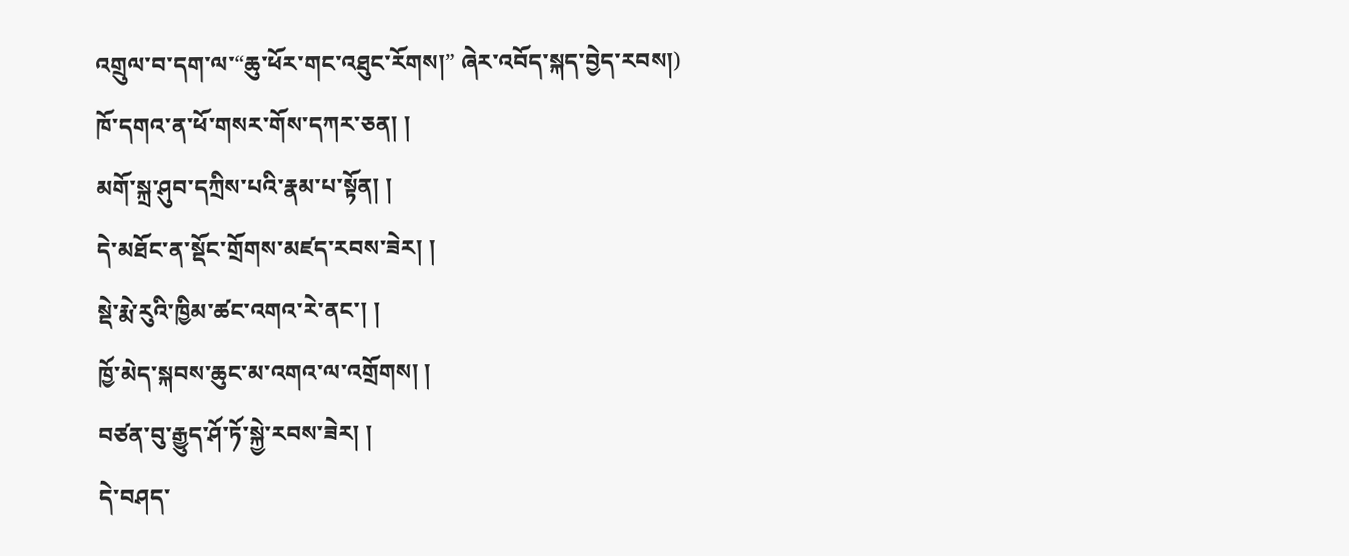འགྲུལ་བ་དག་ལ་“ཆུ་ཕོར་གང་འཐུང་རོགས།” ཞེར་འབོད་སྐད་བྱེད་རབས།)
ཁོ་དགའ་ན་ཕོ་གསར་གོས་དཀར་ཅན། །
མགོ་སྐྲ་ཤུབ་དཀྲིས་པའི་རྣམ་པ་སྟོན། །
དེ་མཐོང་ན་སྡོང་གྲོགས་མཛད་རབས་ཟེར། །
སྡེ་རྨེ་རུའི་ཁྱིམ་ཚང་འགའ་རེ་ནང་། །
ཁྱོ་མེད་སྐབས་ཆུང་མ་འགའ་ལ་འགྲོགས། །
བཙན་བུ་རྒྱུད་ཤོ་ཏོ་སྐྱེ་རབས་ཟེར། །
དེ་བཤད་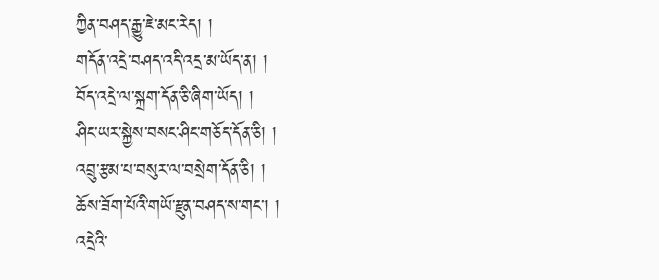ཀྱིན་བཤད་རྒྱུ་ཇེ་མང་རེད། །
གདོན་འདྲེ་བཤད་འདི་འདྲ་མ་ཡོད་ན། །
བོད་འདྲེ་ལ་སྐྲག་དོན་ཅི་ཞིག་ཡོད། །
ཤིང་ཡར་སྐྱེས་བསང་ཤིང་གཅོད་དོན་ཅི། །
འབྲུ་རྩམ་པ་བསུར་ལ་བསྲེག་དོན་ཅི། །
ཆོས་ཟོག་པོའི་གཡོ་རྫུན་བཤད་ས་གང་། །
འདྲེའི་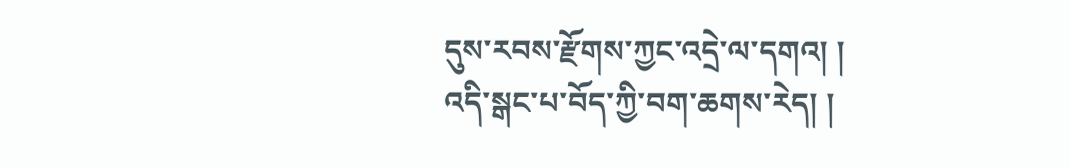དུས་རབས་རྫོགས་ཀྱང་འདྲེ་ལ་དགའ། །
འདི་སྒང་པ་བོད་ཀྱི་བག་ཆགས་རེད། །